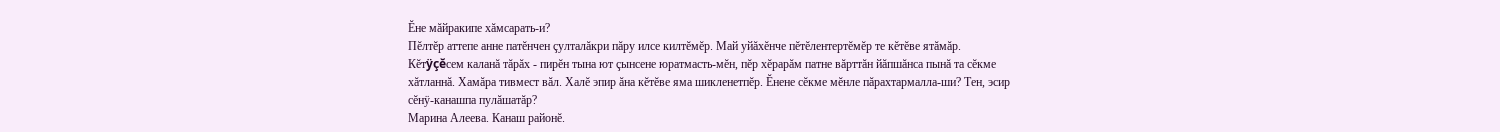Ĕне мăйракипе хăмсарать-и?
Пĕлтĕр аттепе анне патĕнчен çулталăкри пăру илсе килтĕмĕр. Май уйăхĕнче пĕтĕлентертĕмĕр те кĕтĕве ятăмăр. Кĕтÿçĕсем каланă тăрăх - пирĕн тына ют çынсене юратмасть-мĕн, пĕр хĕрарăм патне вăрттăн йăпшăнса пынă та сĕкме хăтланнă. Хамăра тивмест вăл. Халĕ эпир ăна кĕтĕве яма шикленетпĕр. Ĕнене сĕкме мĕнле пăрахтармалла-ши? Тен, эсир сĕнÿ-канашпа пулăшатăр?
Марина Алеева. Канаш районĕ.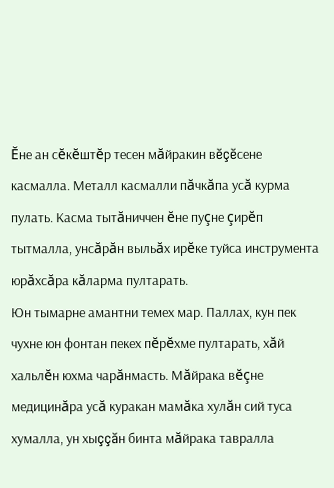Ĕне ан сĕкĕштĕр тесен мăйракин вĕçĕсене касмалла. Металл касмалли пăчкăпа усă курма пулать. Касма тытăниччен ĕне пуçне çирĕп тытмалла, унсăрăн выльăх ирĕке туйса инструмента юрăхсăра кăларма пултарать.
Юн тымарне амантни темех мар. Паллах, кун пек чухне юн фонтан пекех пĕрĕхме пултарать, хăй хальлĕн юхма чарăнмасть. Мăйрака вĕçне медицинăра усă куракан мамăка хулăн сий туса хумалла, ун хыççăн бинта мăйрака тавралла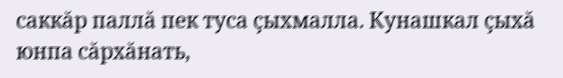саккăр паллă пек туса çыхмалла. Кунашкал çыхă юнпа сăрхăнать,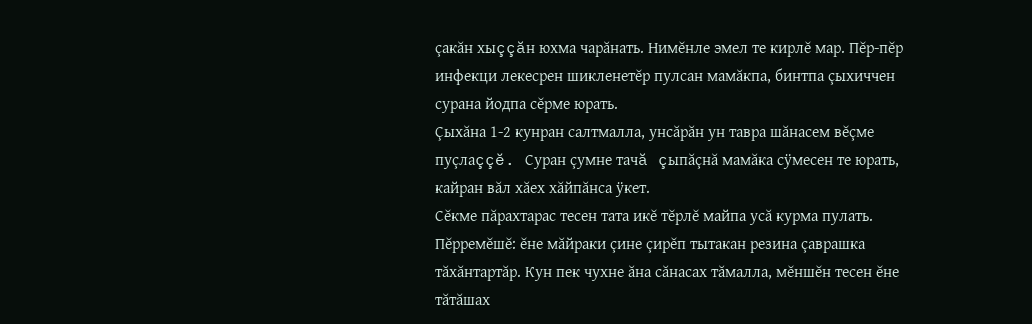çакăн хыççăн юхма чарăнать. Нимĕнле эмел те кирлĕ мар. Пĕр-пĕр инфекци лекесрен шикленетĕр пулсан мамăкпа, бинтпа çыхиччен сурана йодпа сĕрме юрать.
Çыхăна 1-2 кунран салтмалла, унсăрăн ун тавра шăнасем вĕçме пуçлаççĕ. Суран çумне тачă çыпăçнă мамăка сÿмесен те юрать, кайран вăл хăех хăйпăнса ÿкет.
Сĕкме пăрахтарас тесен тата икĕ тĕрлĕ майпа усă курма пулать. Пĕрремĕшĕ: ĕне мăйраки çине çирĕп тытакан резина çаврашка тăхăнтартăр. Кун пек чухне ăна сăнасах тăмалла, мĕншĕн тесен ĕне тăтăшах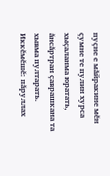пуçне е мăйракине мĕн çумне те пулин хурса хыçаланма юратать, ăнсăртран çаврашкана та хывма пултарать. Иккĕмĕшĕ: пăруллах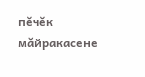пĕчĕк мăйракасене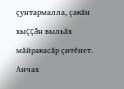çунтармалла, çакăн хыççăн выльăх мăйракасăр çитĕнет. Анчах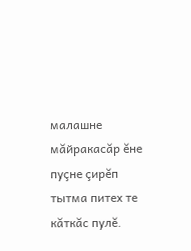малашне мăйракасăр ĕне пуçне çирĕп тытма питех те кăткăс пулĕ.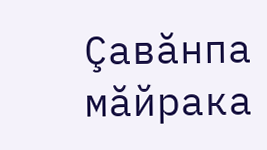Çавăнпа мăйрака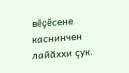вĕçĕсене каснинчен лайăххи çук.